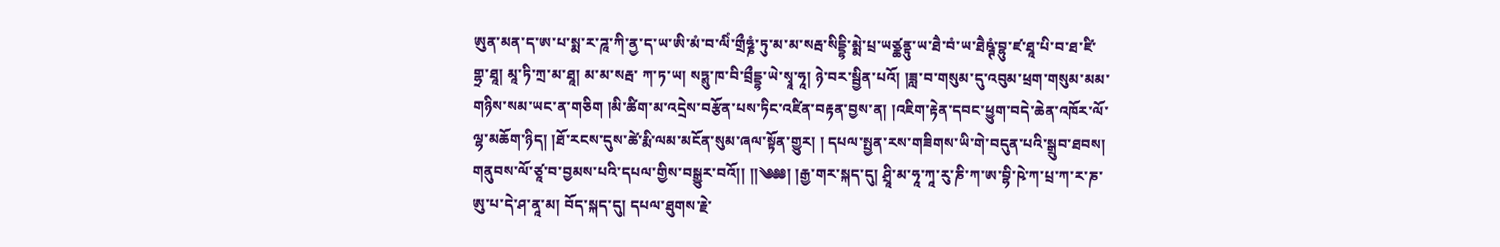ཨུན་མན་ད་ཨ་པ་སྨ་ར་ཌཱ་ཀི་ནྱ་ད་ཡ་ཨི་མཾ་བ་ལིཾ་གྲྀཧྞཾ་ཏུ་མ་མ་སརྦ་སིདྡྷི་མྨེ་པྲ་ཡཙྪནྟུ་ཡ་ཐཻ་བཾ་ཡ་ཐཻཥྚཾ་བྷུ་ཛ་ཐཱ་པི་བ་ཐ་ཛི་གྷྲ་ཐཱ། མཱ་ཏི་ཀྲ་མ་ཐཱ། མ་མ་སརྦ་ ཀ་ཏ་ཡ། སཏྶུ་ཁ་བི་བྲྀདྡྷ་ཡེ་སྭཱ་ཧཱ། ཉེ་བར་སྦྱིན་པའོ། །ཟླ་བ་གསུམ་དུ་འབུམ་ཕྲག་གསུམ་མམ་གཉིས་སམ་ཡང་ན་གཅིག །མི་ཚིག་མ་འདྲེས་བརྩོན་པས་ཏིང་འཛིན་བརྟན་བྱས་ན། །འཇིག་རྟེན་དབང་ཕྱུག་བདེ་ཆེན་འཁོར་ལོ་ལྷ་མཆོག་ཉིད། །ཐོ་རངས་དུས་ཚེ་རྨི་ལམ་མངོན་སུམ་ཞལ་སྟོན་གྱུར། ། དཔལ་སྤྱན་རས་གཟིགས་ཡི་གེ་བདུན་པའི་སྒྲུབ་ཐབས། གནུབས་ལོ་ཙཱ་བ་བྱམས་པའི་དཔལ་གྱིས་བསྒྱུར་བའོ།། །།༄༅༅། །རྒྱ་གར་སྐད་དུ། ཤྲཱི་མ་ཧཱ་ཀཱ་རུ་ཎི་ཀ་ཨ་བྷི་ཥེ་ཀ་པྲ་ཀ་ར་ཎ་ཨུ་པ་དེ་ཤ་ནཱ་མ། བོད་སྐད་དུ། དཔལ་ཐུགས་རྗེ་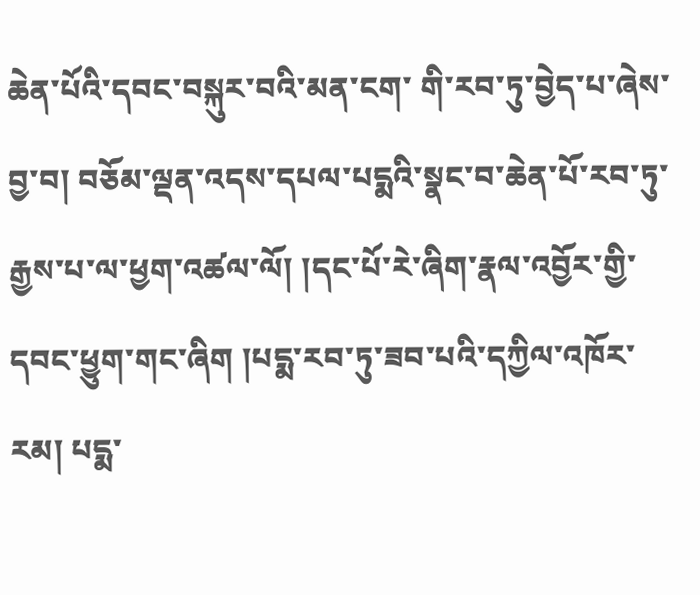ཆེན་པོའི་དབང་བསྐུར་བའི་མན་ངག་ གི་རབ་ཏུ་བྱེད་པ་ཞེས་བྱ་བ། བཅོམ་ལྡན་འདས་དཔལ་པདྨའི་སྣང་བ་ཆེན་པོ་རབ་ཏུ་རྒྱས་པ་ལ་ཕྱག་འཚལ་ལོ། །དང་པོ་རེ་ཞིག་རྣལ་འབྱོར་གྱི་དབང་ཕྱུག་གང་ཞིག །པདྨ་རབ་ཏུ་ཟབ་པའི་དཀྱིལ་འཁོར་རམ། པདྨ་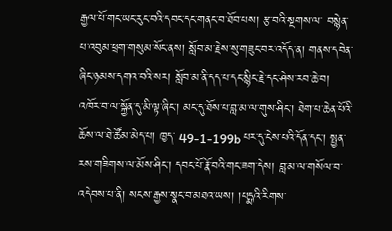རྒྱལ་པོ་གང་ཡང་རུང་བའི་དབང་དང་གནང་བ་ཐོབ་པས། རྩ་བའི་སྔགས་ལ་ བསྙེན་པ་འབུམ་ཕྲག་གསུམ་སོང་ནས། སློབ་མ་རྗེས་སུ་གཟུང་བར་འདོད་ན། གནས་དབེན་ཞིང་ཉམས་དགའ་བའི་སར། སློབ་མ་ནི་དད་པ་དང་སྙིང་རྗེ་དང་ཤེས་རབ་ཆེ་བ། འཁོར་བ་ལ་སྐྱོན་དུ་མི་ལྟ་ཞིང་། མང་དུ་ཐོས་པ་བླ་མ་ལ་གུས་ཤིང་། ཐེག་པ་ཆེན་པོའི་ཆོས་ལ་ཐེ་ཚོམ་མེད་པ། ཁྱད་ 49-1-199b པར་དུ་ངེས་པའི་དོན་དང་། སྤྱན་རས་གཟིགས་ལ་མོས་ཤིང་། དབང་པོ་རྣོ་བའི་གང་ཟག་དེས། བླ་མ་ལ་གསོལ་བ་འདེབས་པ་ནི། སངས་རྒྱས་སྣང་བ་མཐའ་ཡས། །པདྨའི་རིགས་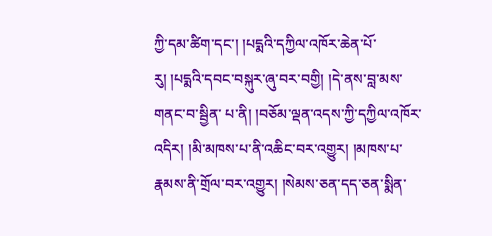ཀྱི་དམ་ཚིག་དང་། །པདྨའི་དཀྱིལ་འཁོར་ཆེན་པོ་རུ། །པདྨའི་དབང་བསྐུར་ཞུ་བར་བགྱི། །དེ་ནས་བླ་མས་གནང་བ་སྦྱིན་ པ་ནི། །བཅོམ་ལྡན་འདས་ཀྱི་དཀྱིལ་འཁོར་འདིར། །མི་མཁས་པ་ནི་འཆིང་བར་འགྱུར། །མཁས་པ་རྣམས་ནི་གྲོལ་བར་འགྱུར། །སེམས་ཅན་དད་ཅན་སྨིན་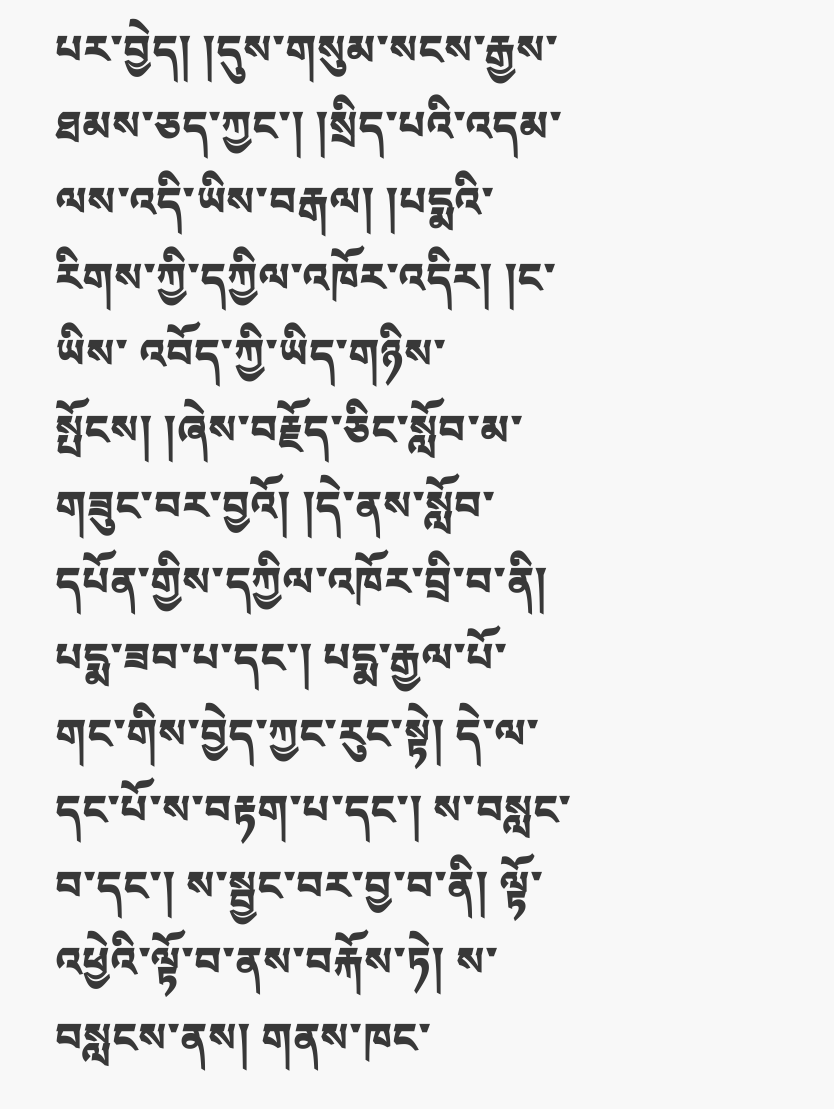པར་བྱེད། །དུས་གསུམ་སངས་རྒྱས་ཐམས་ཅད་ཀྱང་། །སྲིད་པའི་འདམ་ལས་འདི་ཡིས་བརྒལ། །པདྨའི་རིགས་ཀྱི་དཀྱིལ་འཁོར་འདིར། །ང་ཡིས་ འབོད་ཀྱི་ཡིད་གཉིས་སྤོངས། །ཞེས་བརྗོད་ཅིང་སློབ་མ་གཟུང་བར་བྱའོ། །དེ་ནས་སློབ་དཔོན་གྱིས་དཀྱིལ་འཁོར་བྲི་བ་ནི། པདྨ་ཟབ་པ་དང་། པདྨ་རྒྱལ་པོ་གང་གིས་བྱེད་ཀྱང་རུང་སྟེ། དེ་ལ་དང་པོ་ས་བརྟག་པ་དང་། ས་བསླང་བ་དང་། ས་སྦྱང་བར་བྱ་བ་ནི། ལྟོ་འཕྱེའི་ལྟོ་བ་ནས་བརྐོས་ཏེ། ས་བསླངས་ནས། གནས་ཁང་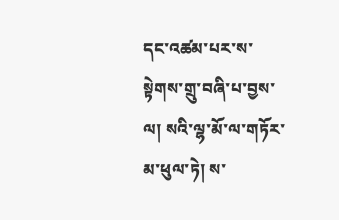དང་འཚམ་པར་ས་སྟེགས་གྲུ་བཞི་པ་བྱས་ལ། སའི་ལྷ་མོ་ལ་གཏོར་མ་ཕུལ་ཏེ། ས་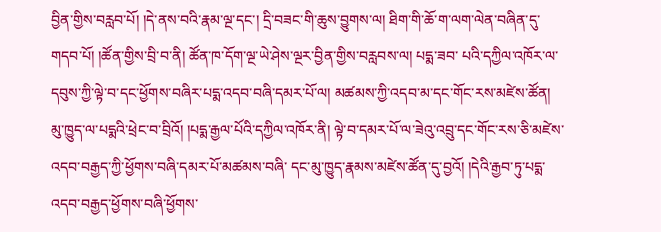བྱིན་གྱིས་བརླབ་པོ། །དེ་ནས་བའི་རྣམ་ལྔ་དང་། དྲི་བཟང་གི་ཆུས་བྱུགས་ལ། ཐིག་གི་ཆོ་ག་ལག་ལེན་བཞིན་དུ་གདབ་པོ། །ཚོན་གྱིས་བྲི་བ་ནི། ཚོན་ཁ་དོག་ལྔ་ཡེ་ཤེས་ལྔར་བྱིན་གྱིས་བརླབས་ལ། པདྨ་ཟབ་ པའི་དཀྱིལ་འཁོར་ལ་དབུས་ཀྱི་ལྟེ་བ་དང་ཕྱོགས་བཞིར་པདྨ་འདབ་བཞི་དམར་པོ་ལ། མཚམས་ཀྱི་འདབ་མ་དང་གོང་རས་མཛེས་ཚོན། མུ་ཁྱུད་ལ་པདྨའི་ཕྲེང་བ་བྲིའོ། །པདྨ་རྒྱལ་པོའི་དཀྱིལ་འཁོར་ནི། ལྟེ་བ་དམར་པོ་ལ་ཟེའུ་འབྲུ་དང་གོང་རས་ཅི་མཛེས་འདབ་བརྒྱད་ཀྱི་ཕྱོགས་བཞི་དམར་པོ་མཚམས་བཞི་ དང་མུ་ཁྱུད་རྣམས་མཛེས་ཚོན་དུ་བྱའོ། །དེའི་རྒྱབ་ཏུ་པདྨ་འདབ་བརྒྱད་ཕྱོགས་བཞི་ཕྱོགས་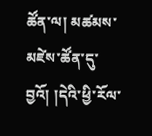ཚོན་ལ། མཚམས་མཛེས་ཚོན་དུ་བྱའོ། །དེའི་ཕྱི་རོལ་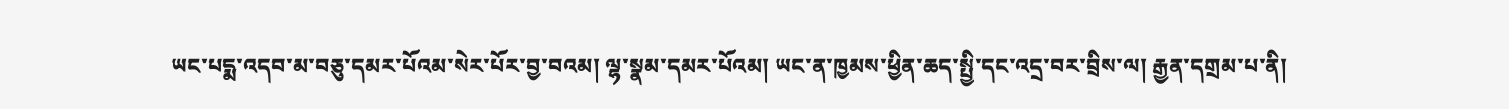ཡང་པདྨ་འདབ་མ་བཅུ་དམར་པོའམ་སེར་པོར་བྱ་བའམ། ལྷ་སྣམ་དམར་པོའམ། ཡང་ན་ཁྱམས་ཕྱིན་ཆད་སྤྱི་དང་འདྲ་བར་བྲིས་ལ། རྒྱན་དགྲམ་པ་ནི།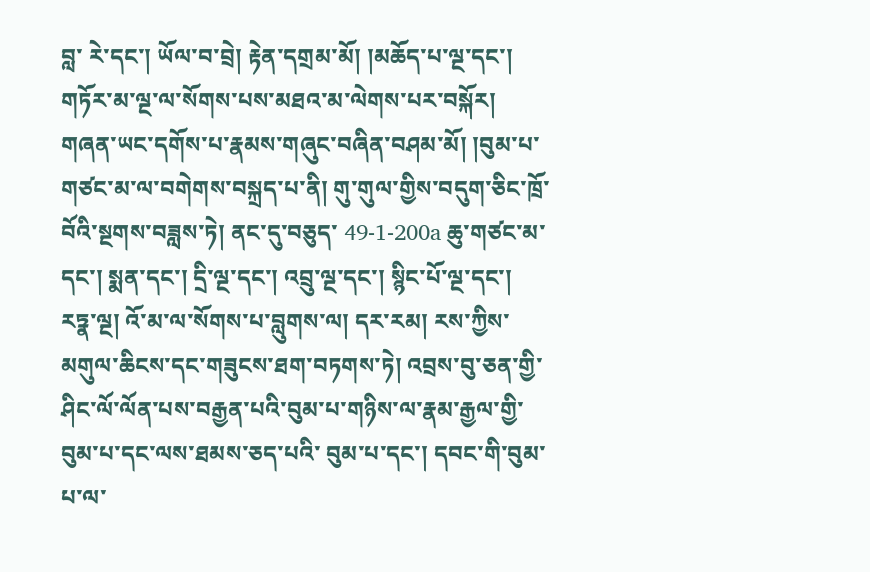བླ་ རེ་དང་། ཡོལ་བ་བྲེ། རྟེན་དགྲམ་མོ། །མཆོད་པ་ལྔ་དང་། གཏོར་མ་ལྔ་ལ་སོགས་པས་མཐའ་མ་ལེགས་པར་བསྐོར། གཞན་ཡང་དགོས་པ་རྣམས་གཞུང་བཞིན་བཤམ་མོ། །བུམ་པ་གཙང་མ་ལ་བགེགས་བསྐྲད་པ་ནི། གུ་གུལ་གྱིས་བདུག་ཅིང་ཁྲོ་བོའི་སྔགས་བཟླས་ཏེ། ནང་དུ་བཅུད་ 49-1-200a ཆུ་གཙང་མ་དང་། སྨན་དང་། དྲི་ལྔ་དང་། འབྲུ་ལྔ་དང་། སྙིང་པོ་ལྔ་དང་། རཏྣ་ལྔ། འོ་མ་ལ་སོགས་པ་བླུགས་ལ། དར་རམ། རས་ཀྱིས་མགུལ་ཆིངས་དང་གཟུངས་ཐག་བཏགས་ཏེ། འབྲས་བུ་ཅན་གྱི་ཤིང་ལོ་ལོན་པས་བརྒྱན་པའི་བུམ་པ་གཉིས་ལ་རྣམ་རྒྱལ་གྱི་བུམ་པ་དང་ལས་ཐམས་ཅད་པའི་ བུམ་པ་དང་། དབང་གི་བུམ་པ་ལ་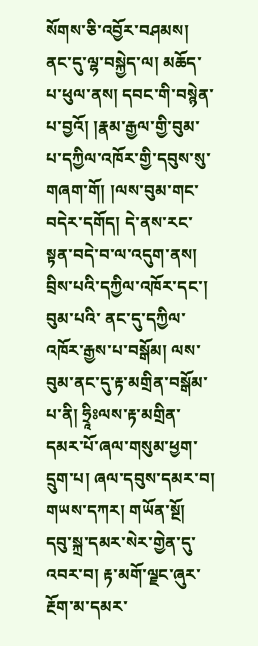སོགས་ཅི་འབྱོར་བཤམས། ནང་དུ་ལྷ་བསྐྱེད་ལ། མཆོད་པ་ཕུལ་ནས། དབང་གི་བསྙེན་པ་བྱའོ། །རྣམ་རྒྱལ་གྱི་བུམ་པ་དཀྱིལ་འཁོར་གྱི་དབུས་སུ་གཞག་གོ། །ལས་བུམ་གང་བདེར་དགོད། དེ་ནས་རང་སྟན་བདེ་བ་ལ་འདུག་ནས། བྲིས་པའི་དཀྱིལ་འཁོར་དང་། བུམ་པའི་ ནང་དུ་དཀྱིལ་འཁོར་རྒྱས་པ་བསྒོམ། ལས་བུམ་ནང་དུ་རྟ་མགྲིན་བསྒོམ་པ་ནི། ཧྲཱིཿལས་རྟ་མགྲིན་དམར་པོ་ཞལ་གསུམ་ཕྱག་དྲུག་པ། ཞལ་དབུས་དམར་བ། གཡས་དཀར། གཡོན་སྔོ། དབུ་སྐྲ་དམར་སེར་གྱེན་དུ་འབར་བ། རྟ་མགོ་ལྗང་ཞུར་རྔོག་མ་དམར་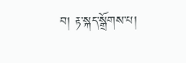བ། རྟ་སྐད་སྒྲོགས་པ།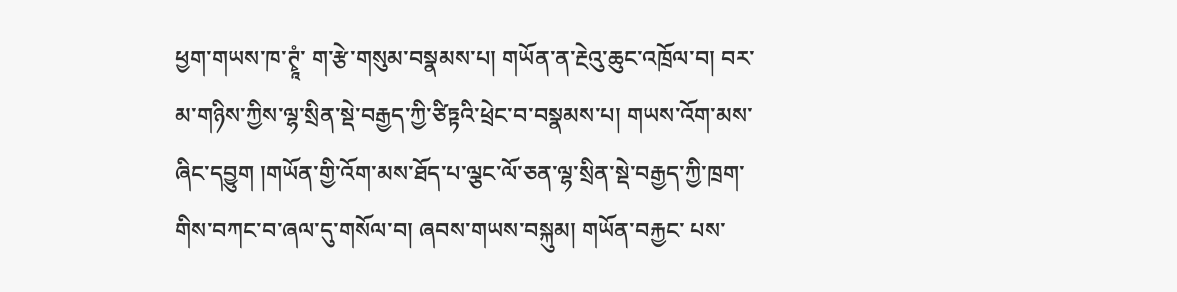ཕྱག་གཡས་ཁ་ཊྭཱཾ་ ག་རྩེ་གསུམ་བསྣམས་པ། གཡོན་ན་རྔེའུ་ཆུང་འཁྲོལ་བ། བར་མ་གཉིས་ཀྱིས་ལྷ་སྲིན་སྡེ་བརྒྱད་ཀྱི་ཙིཏྟའི་ཕྲེང་བ་བསྣམས་པ། གཡས་འོག་མས་ཞིང་དབྱུག །གཡོན་གྱི་འོག་མས་ཐོད་པ་ལྕང་ལོ་ཅན་ལྷ་སྲིན་སྡེ་བརྒྱད་ཀྱི་ཁྲག་གིས་བཀང་བ་ཞལ་དུ་གསོལ་བ། ཞབས་གཡས་བསྐུམ། གཡོན་བརྐྱང་ པས་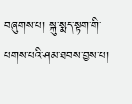བཞུགས་པ། སྐུ་སྨད་སྟག་གི་པགས་པའི་ཤམ་ཐབས་བྱས་པ།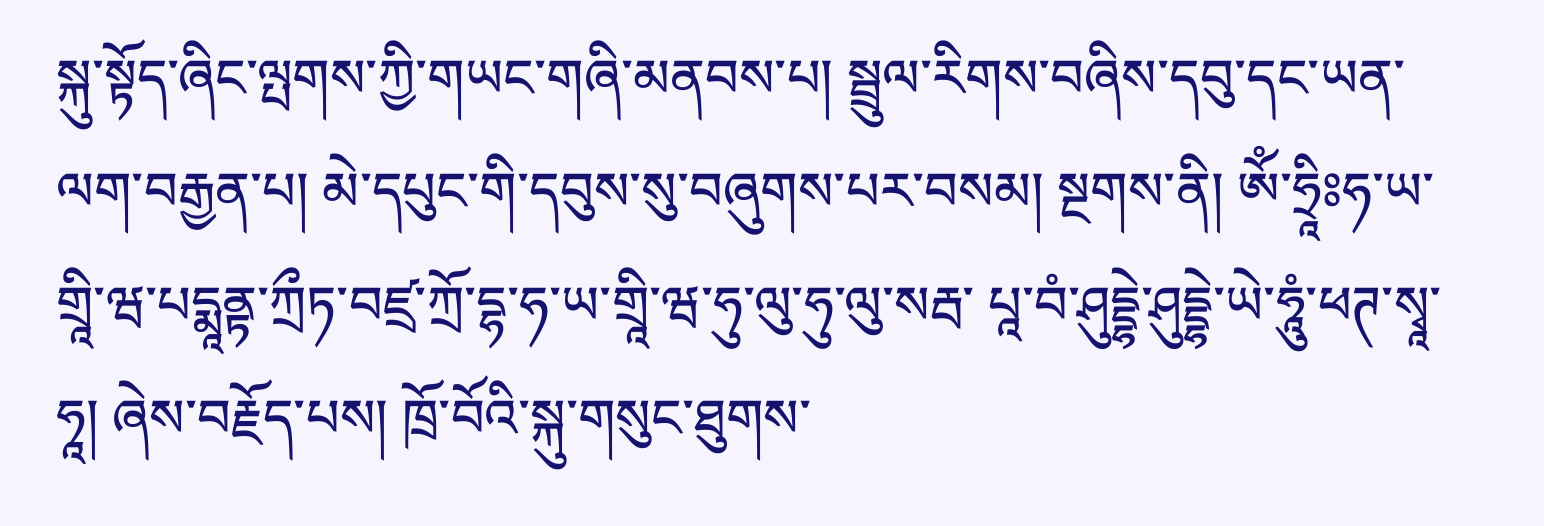སྐུ་སྟོད་ཞིང་ལྤགས་ཀྱི་གཡང་གཞི་མནབས་པ། སྦྲུལ་རིགས་བཞིས་དབུ་དང་ཡན་ལག་བརྒྱན་པ། མེ་དཔུང་གི་དབུས་སུ་བཞུགས་པར་བསམ། སྔགས་ནི། ཨོཾ་ཧྲཱིཿཧ་ཡ་གྲཱི་ཝ་པདྨཱནྟ་ཀྲྀཏ་བཛྲ་ཀྲོ་དྷ་ཧ་ཡ་གྲཱི་ཝ་ཧུ་ལུ་ཧུ་ལུ་སརྦ་ པཱ་བཾ་ཤུདྡྷེ་ཤུདྡྷེ་ཡེ་ཧཱུཾ་ཕཊ་སྭཱ་ཧཱ། ཞེས་བརྗོད་པས། ཁྲོ་བོའི་སྐུ་གསུང་ཐུགས་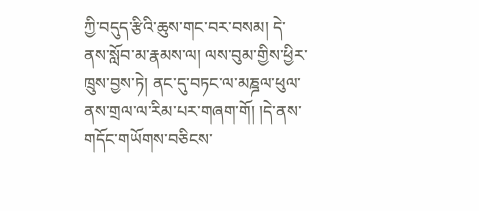ཀྱི་བདུད་རྩིའི་ཆུས་གང་བར་བསམ། དེ་ནས་སློབ་མ་རྣམས་ལ། ལས་བུམ་གྱིས་ཕྱིར་ཁྲུས་བྱས་ཏེ། ནང་དུ་བཏང་ལ་མཎྜལ་ཕུལ་ནས་གྲལ་ལ་རིམ་པར་གཞག་གོ། །དེ་ནས་གདོང་གཡོགས་བཅིངས་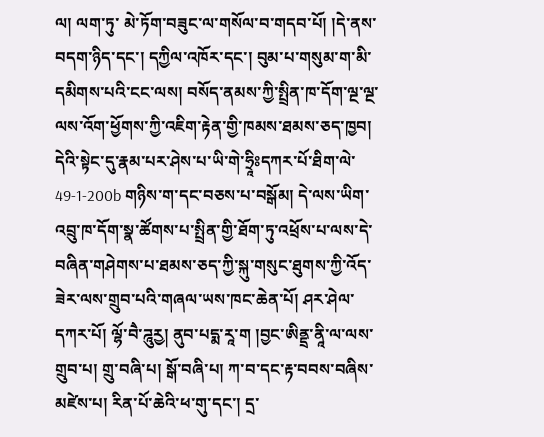ལ། ལག་ཏུ་ མེ་ཏོག་བཟུང་ལ་གསོལ་བ་གདབ་པོ། །དེ་ནས་བདག་ཉིད་དང་། དཀྱིལ་འཁོར་དང་། བུམ་པ་གསུམ་ག་མི་དམིགས་པའི་ངང་ལས། བསོད་ནམས་ཀྱི་སྤྲིན་ཁ་དོག་ལྔ་ལྔ་ལས་འོག་ཕྱོགས་ཀྱི་འཇིག་རྟེན་གྱི་ཁམས་ཐམས་ཅད་ཁྱབ། དེའི་སྟེང་དུ་རྣམ་པར་ཤེས་པ་ཡི་གེ་ཧྲཱིཿདཀར་པོ་ཐིག་ལེ་ 49-1-200b གཉིས་ག་དང་བཅས་པ་བསྒོམ། དེ་ལས་ཡིག་འབྲུ་ཁ་དོག་སྣ་ཚོགས་པ་སྤྲིན་གྱི་ཐོག་ཏུ་འཕྲོས་པ་ལས་དེ་བཞིན་གཤེགས་པ་ཐམས་ཅད་ཀྱི་སྐུ་གསུང་ཐུགས་ཀྱི་འོད་ཟེར་ལས་གྲུབ་པའི་གཞལ་ཡས་ཁང་ཆེན་པོ། ཤར་ཤེལ་དཀར་པོ། ལྷོ་བཻ་ཌཱུརྱ། ནུབ་པདྨ་རཱ་ག །བྱང་ཨིནྡྲ་ནཱི་ལ་ལས་གྲུབ་པ། གྲུ་བཞི་པ། སྒོ་བཞི་པ། ཀ་བ་དང་རྟ་བབས་བཞིས་མཛེས་པ། རིན་པོ་ཆེའི་ཕ་གུ་དང་། དྲ་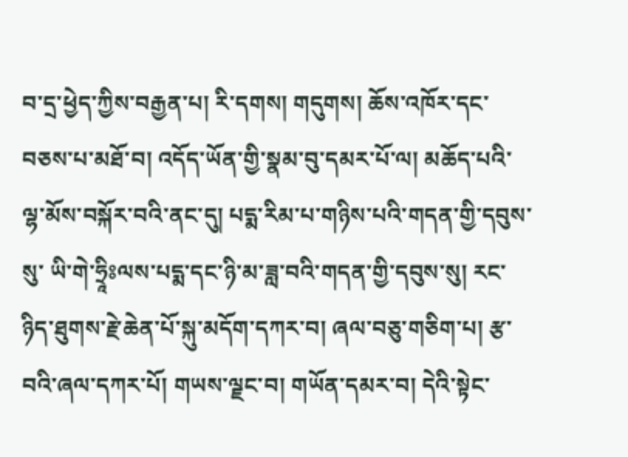བ་དྲ་ཕྱེད་ཀྱིས་བརྒྱན་པ། རི་དགས། གདུགས། ཆོས་འཁོར་དང་བཅས་པ་མཐོ་བ། འདོད་ཡོན་གྱི་སྣམ་བུ་དམར་པོ་ལ། མཆོད་པའི་ལྷ་མོས་བསྐོར་བའི་ནང་དུ། པདྨ་རིམ་པ་གཉིས་པའི་གདན་གྱི་དབུས་སུ་ ཡི་གེ་ཧྲཱིཿལས་པདྨ་དང་ཉི་མ་ཟླ་བའི་གདན་གྱི་དབུས་སུ། རང་ཉིད་ཐུགས་རྗེ་ཆེན་པོ་སྐུ་མདོག་དཀར་བ། ཞལ་བཅུ་གཅིག་པ། རྩ་བའི་ཞལ་དཀར་པོ། གཡས་ལྗང་བ། གཡོན་དམར་བ། དེའི་སྟེང་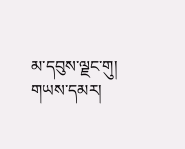མ་དབུས་ལྗང་གུ། གཡས་དམར།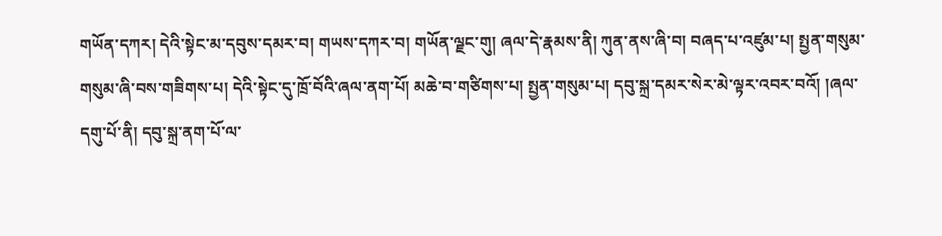གཡོན་དཀར། དེའི་སྟེང་མ་དབུས་དམར་བ། གཡས་དཀར་བ། གཡོན་ལྗང་གུ། ཞལ་དེ་རྣམས་ནི། ཀུན་ནས་ཞི་བ། བཞད་པ་འཛུམ་པ། སྤྱན་གསུམ་གསུམ་ཞི་བས་གཟིགས་པ། དེའི་སྟེང་དུ་ཁྲོ་བོའི་ཞལ་ནག་པོ། མཆེ་བ་གཙིགས་པ། སྤྱན་གསུམ་པ། དབུ་སྐྲ་དམར་སེར་མེ་ལྟར་འབར་བའོ། །ཞལ་དགུ་པོ་ནི། དབུ་སྐྲ་ནག་པོ་ལ་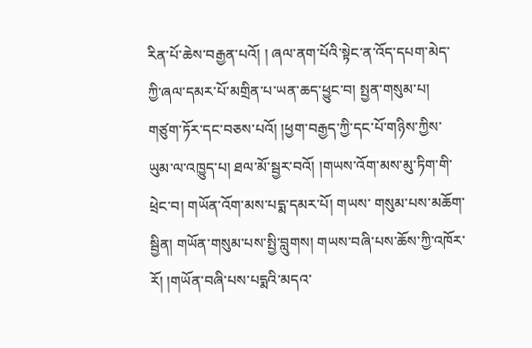རིན་པོ་ཆེས་བརྒྱན་པའོ། ། ཞལ་ནག་པོའི་སྟེང་ན་འོད་དཔག་མེད་ཀྱི་ཞལ་དམར་པོ་མགྲིན་པ་ཡན་ཆད་ཕྱུང་བ། སྤྱན་གསུམ་པ། གཙུག་ཏོར་དང་བཅས་པའོ། །ཕྱག་བརྒྱད་ཀྱི་དང་པོ་གཉིས་ཀྱིས་ཡུམ་ལ་འཁྱུད་པ། ཐལ་མོ་སྦྱར་བའོ། །གཡས་འོག་མས་མུ་ཏིག་གི་ཕྲེང་བ། གཡོན་འོག་མས་པདྨ་དམར་པོ། གཡས་ གསུམ་པས་མཆོག་སྦྱིན། གཡོན་གསུམ་པས་སྤྱི་བླུགས། གཡས་བཞི་པས་ཆོས་ཀྱི་འཁོར་རོ། །གཡོན་བཞི་པས་པདྨའི་མདའ་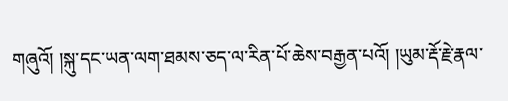གཞུའོ། །སྐུ་དང་ཡན་ལག་ཐམས་ཅད་ལ་རིན་པོ་ཆེས་བརྒྱན་པའོ། །ཡུམ་རྡོ་རྗེ་རྣལ་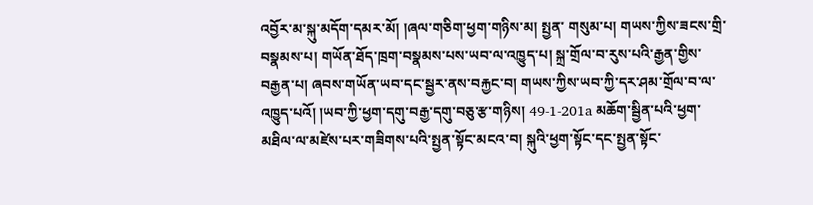འབྱོར་མ་སྐུ་མདོག་དམར་མོ། །ཞལ་གཅིག་ཕྱག་གཉིས་མ། སྤྱན་ གསུམ་པ། གཡས་ཀྱིས་ཟངས་གྲི་བསྣམས་པ། གཡོན་ཐོད་ཁྲག་བསྣམས་པས་ཡབ་ལ་འཁྱུད་པ། སྐྲ་གྲོལ་བ་རུས་པའི་རྒྱན་གྱིས་བརྒྱན་པ། ཞབས་གཡོན་ཡབ་དང་སྦྱར་ནས་བརྐྱང་བ། གཡས་ཀྱིས་ཡབ་ཀྱི་དར་ཤམ་གྲོལ་བ་ལ་འཁྱུད་པའོ། །ཡབ་ཀྱི་ཕྱག་དགུ་བརྒྱ་དགུ་བཅུ་རྩ་གཉིས། 49-1-201a མཆོག་སྦྱིན་པའི་ཕྱག་མཐིལ་ལ་མཛེས་པར་གཟིགས་པའི་སྤྱན་སྟོང་མངའ་བ། སྐུའི་ཕྱག་སྟོང་དང་སྤྱན་སྟོང་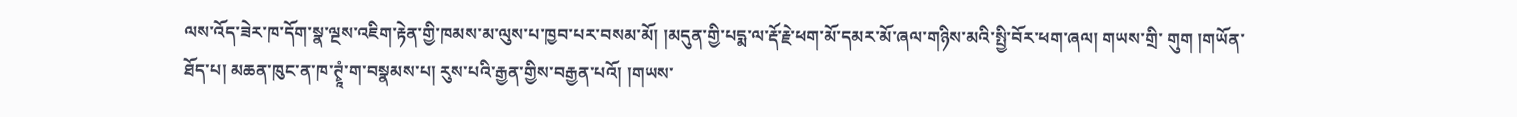ལས་འོད་ཟེར་ཁ་དོག་སྣ་ལྔས་འཇིག་རྟེན་གྱི་ཁམས་མ་ལུས་པ་ཁྱབ་པར་བསམ་མོ། །མདུན་གྱི་པདྨ་ལ་རྡོ་རྗེ་ཕག་མོ་དམར་མོ་ཞལ་གཉིས་མའི་སྤྱི་བོར་ཕག་ཞལ། གཡས་གྲི་ གུག །གཡོན་ཐོད་པ། མཆན་ཁུང་ན་ཁ་ཊྭཱཾ་ག་བསྣམས་པ། རུས་པའི་རྒྱན་གྱིས་བརྒྱན་པའོ། །གཡས་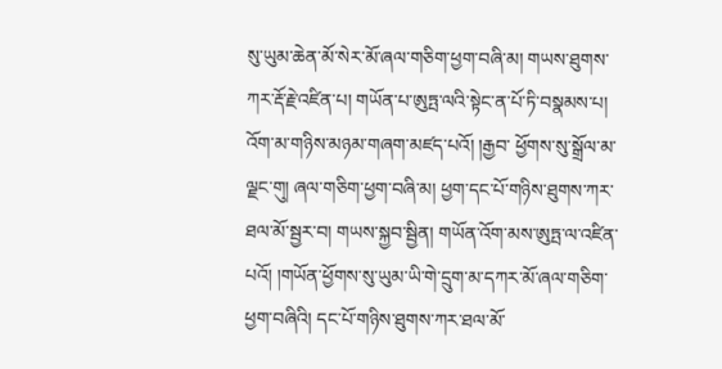སུ་ཡུམ་ཆེན་མོ་སེར་མོ་ཞལ་གཅིག་ཕྱག་བཞི་མ། གཡས་ཐུགས་ཀར་རྡོ་རྗེ་འཛིན་པ། གཡོན་པ་ཨུཏྤ་ལའི་སྟེང་ན་པོ་ཏི་བསྣམས་པ། འོག་མ་གཉིས་མཉམ་གཞག་མཛད་པའོ། །རྒྱབ་ ཕྱོགས་སུ་སྒྲོལ་མ་ལྗང་གུ། ཞལ་གཅིག་ཕྱག་བཞི་མ། ཕྱག་དང་པོ་གཉིས་ཐུགས་ཀར་ཐལ་མོ་སྦྱར་བ། གཡས་སྐྱབ་སྦྱིན། གཡོན་འོག་མས་ཨུཏྤ་ལ་འཛིན་པའོ། །གཡོན་ཕྱོགས་སུ་ཡུམ་ཡི་གེ་དྲུག་མ་དཀར་མོ་ཞལ་གཅིག་ཕྱག་བཞིའི། དང་པོ་གཉིས་ཐུགས་ཀར་ཐལ་མོ་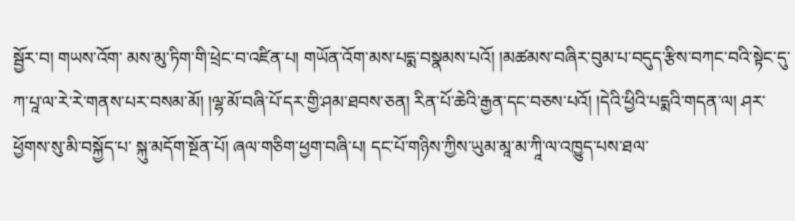སྦྱོར་བ། གཡས་འོག་ མས་མུ་ཏིག་གི་ཕྲེང་བ་འཛིན་པ། གཡོན་འོག་མས་པདྨ་བསྣམས་པའོ། །མཚམས་བཞིར་བུམ་པ་བདུད་རྩིས་བཀང་བའི་སྟེང་དུ་ཀ་པཱ་ལ་རེ་རེ་གནས་པར་བསམ་མོ། །ལྷ་མོ་བཞི་པོ་དར་གྱི་ཤམ་ཐབས་ཅན། རིན་པོ་ཆེའི་རྒྱན་དང་བཅས་པའོ། །དེའི་ཕྱིའི་པདྨའི་གདན་ལ། ཤར་ཕྱོགས་སུ་མི་བསྐྱོད་པ་ སྐུ་མདོག་སྔོན་པོ། ཞལ་གཅིག་ཕྱག་བཞི་པ། དང་པོ་གཉིས་ཀྱིས་ཡུམ་མཱ་མ་ཀཱི་ལ་འཁྱུད་པས་ཐལ་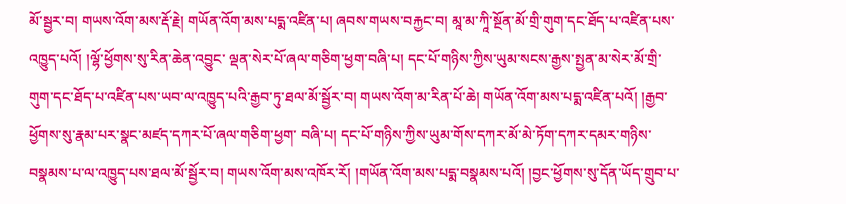མོ་སྦྱར་བ། གཡས་འོག་མས་རྡོ་རྗེ། གཡོན་འོག་མས་པདྨ་འཛིན་པ། ཞབས་གཡས་བརྐྱང་བ། མཱ་མ་ཀཱི་སྔོན་མོ་གྲི་གུག་དང་ཐོད་པ་འཛིན་པས་འཁྱུད་པའོ། །ལྷོ་ཕྱོགས་སུ་རིན་ཆེན་འབྱུང་ ལྡན་སེར་པོ་ཞལ་གཅིག་ཕྱག་བཞི་པ། དང་པོ་གཉིས་ཀྱིས་ཡུམ་སངས་རྒྱས་སྤྱན་མ་སེར་མོ་གྲི་གུག་དང་ཐོད་པ་འཛིན་པས་ཡབ་ལ་འཁྱུད་པའི་རྒྱབ་ཏུ་ཐལ་མོ་སྦྱོར་བ། གཡས་འོག་མ་རིན་པོ་ཆེ། གཡོན་འོག་མས་པདྨ་འཛིན་པའོ། །རྒྱབ་ཕྱོགས་སུ་རྣམ་པར་སྣང་མཛད་དཀར་པོ་ཞལ་གཅིག་ཕྱག་ བཞི་པ། དང་པོ་གཉིས་ཀྱིས་ཡུམ་གོས་དཀར་མོ་མེ་ཏོག་དཀར་དམར་གཉིས་བསྣམས་པ་ལ་འཁྱུད་པས་ཐལ་མོ་སྦྱོར་བ། གཡས་འོག་མས་འཁོར་རོ། །གཡོན་འོག་མས་པདྨ་བསྣམས་པའོ། །བྱང་ཕྱོགས་སུ་དོན་ཡོད་གྲུབ་པ་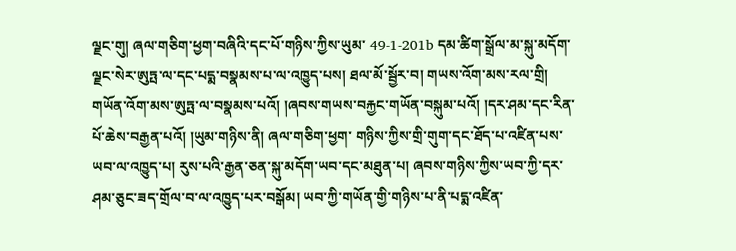ལྗང་གུ། ཞལ་གཅིག་ཕྱག་བཞིའི་དང་པོ་གཉིས་ཀྱིས་ཡུམ་ 49-1-201b དམ་ཚིག་སྒྲོལ་མ་སྐུ་མདོག་ལྗང་སེར་ཨུཏྤ་ལ་དང་པདྨ་བསྣམས་པ་ལ་འཁྱུད་པས། ཐལ་མོ་སྦྱོར་བ། གཡས་འོག་མས་རལ་གྲི། གཡོན་འོག་མས་ཨུཏྤ་ལ་བསྣམས་པའོ། །ཞབས་གཡས་བརྐྱང་གཡོན་བསྐུམ་པའོ། །དར་ཤམ་དང་རིན་པོ་ཆེས་བརྒྱན་པའོ། །ཡུམ་གཉིས་ནི། ཞལ་གཅིག་ཕྱག་ གཉིས་ཀྱིས་གྲི་གུག་དང་ཐོད་པ་འཛིན་པས་ཡབ་ལ་འཁྱུད་པ། རུས་པའི་རྒྱན་ཅན་སྐུ་མདོག་ཡབ་དང་མཐུན་པ། ཞབས་གཉིས་ཀྱིས་ཡབ་ཀྱི་དར་ཤམ་ཅུང་ཟད་གྲོལ་བ་ལ་འཁྱུད་པར་བསྒོམ། ཡབ་ཀྱི་གཡོན་གྱི་གཉིས་པ་ནི་པདྨ་འཛིན་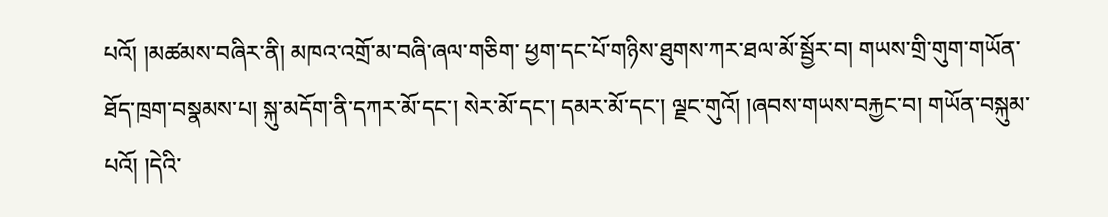པའོ། །མཚམས་བཞིར་ནི། མཁའ་འགྲོ་མ་བཞི་ཞལ་གཅིག་ ཕྱག་དང་པོ་གཉིས་ཐུགས་ཀར་ཐལ་མོ་སྦྱོར་བ། གཡས་གྲི་གུག་གཡོན་ཐོད་ཁྲག་བསྣམས་པ། སྐུ་མདོག་ནི་དཀར་མོ་དང་། སེར་མོ་དང་། དམར་མོ་དང་། ལྗང་གུའོ། །ཞབས་གཡས་བརྐྱང་བ། གཡོན་བསྐུམ་པའོ། །དེའི་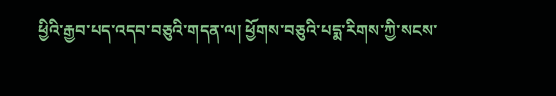ཕྱིའི་རྒྱབ་པད་འདབ་བཅུའི་གདན་ལ། ཕྱོགས་བཅུའི་པདྨ་རིགས་ཀྱི་སངས་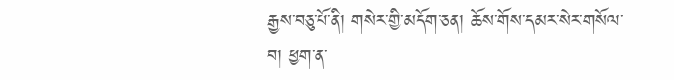རྒྱས་བཅུ་པོ་ནི། གསེར་གྱི་མདོག་ཅན། ཆོས་གོས་དམར་སེར་གསོལ་བ། ཕྱག་ན་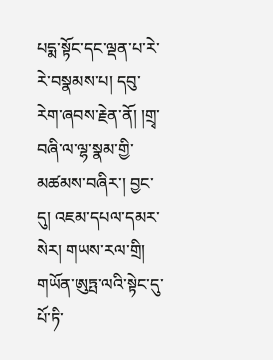པདྨ་སྟོང་དང་ལྡན་པ་རེ་རེ་བསྣམས་པ། དབུ་རེག་ཞབས་རྗེན་ནོ། །གྲྭ་བཞི་ལ་ལྷ་སྣམ་གྱི་མཚམས་བཞིར་། བྱང་དུ། འཇམ་དཔལ་དམར་སེར། གཡས་རལ་གྲི། གཡོན་ཨུཏྤ་ལའི་སྟེང་དུ་པོ་ཏི་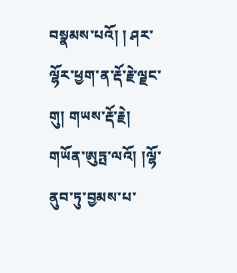བསྣམས་པའོ། ། ཤར་ལྷོར་ཕྱག་ན་རྡོ་རྗེ་ལྗང་གུ། གཡས་རྡོ་རྗེ། གཡོན་ཨུཏྤ་ལའོ། །ལྷོ་ནུབ་ཏུ་བྱམས་པ་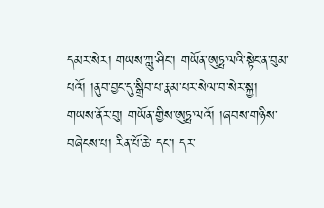དམར་སེར། གཡས་ཀླུ་ཤིང་། གཡོན་ཨུཏྤ་ལའི་སྟེང་ན་བུམ་པའོ། །ནུབ་བྱང་དུ་སྒྲིབ་པ་རྣམ་པར་སེལ་བ་སེར་སྐྱ། གཡས་ནོར་བུ། གཡོན་གྱིས་ཨུཏྤ་ལའོ། །ཞབས་གཉིས་བཞེངས་པ། རིན་པོ་ཆེ་ དང་། དར་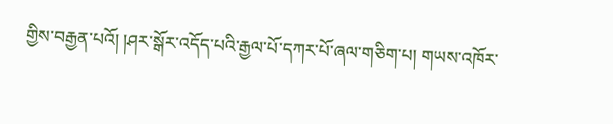གྱིས་བརྒྱན་པའོ། །ཤར་སྒོར་འདོད་པའི་རྒྱལ་པོ་དཀར་པོ་ཞལ་གཅིག་པ། གཡས་འཁོར་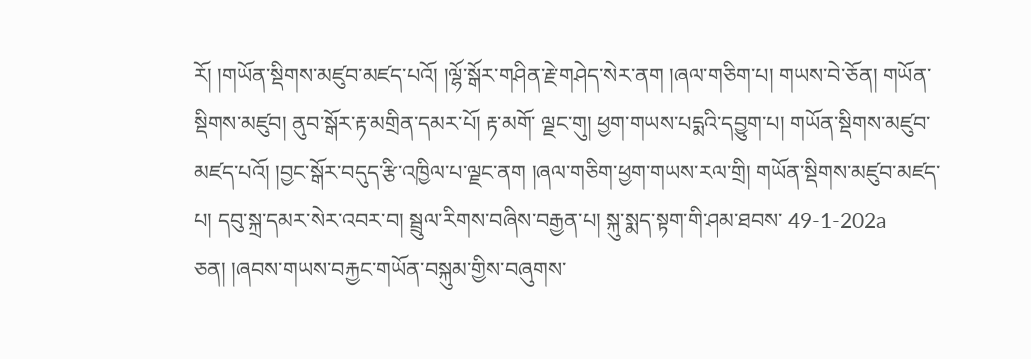རོ། །གཡོན་སྡིགས་མཛུབ་མཛད་པའོ། །ལྷོ་སྒོར་གཤིན་རྗེ་གཤེད་སེར་ནག །ཞལ་གཅིག་པ། གཡས་བེ་ཅོན། གཡོན་སྡིགས་མཛུབ། ནུབ་སྒོར་རྟ་མགྲིན་དམར་པོ། རྟ་མགོ་ ལྗང་གུ། ཕྱག་གཡས་པདྨའི་དབྱུག་པ། གཡོན་སྡིགས་མཛུབ་མཛད་པའོ། །བྱང་སྒོར་བདུད་རྩི་འཁྱིལ་པ་ལྗང་ནག །ཞལ་གཅིག་ཕྱག་གཡས་རལ་གྲི། གཡོན་སྡིགས་མཛུབ་མཛད་པ། དབུ་སྐྲ་དམར་སེར་འབར་བ། སྦྲུལ་རིགས་བཞིས་བརྒྱན་པ། སྐུ་སྨད་སྟག་གི་ཤམ་ཐབས་ 49-1-202a ཅན། །ཞབས་གཡས་བརྐྱང་གཡོན་བསྐུམ་གྱིས་བཞུགས་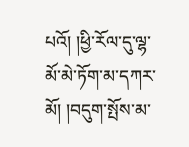པའོ། །ཕྱི་རོལ་དུ་ལྷ་མོ་མེ་ཏོག་མ་དཀར་མོ། །བདུག་སྤོས་མ་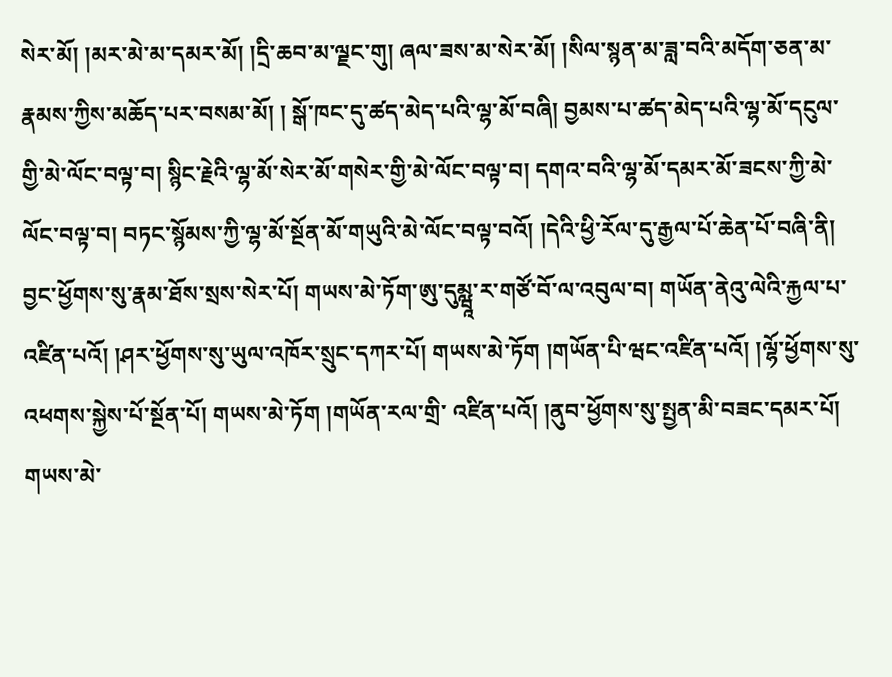སེར་མོ། །མར་མེ་མ་དམར་མོ། །དྲི་ཆབ་མ་ལྗང་གུ། ཞལ་ཟས་མ་སེར་མོ། །སིལ་སྙན་མ་ཟླ་བའི་མདོག་ཅན་མ་རྣམས་ཀྱིས་མཆོད་པར་བསམ་མོ། ། སྒོ་ཁང་དུ་ཚད་མེད་པའི་ལྷ་མོ་བཞི། བྱམས་པ་ཚད་མེད་པའི་ལྷ་མོ་དངུལ་གྱི་མེ་ལོང་བལྟ་བ། སྙིང་རྗེའི་ལྷ་མོ་སེར་མོ་གསེར་གྱི་མེ་ལོང་བལྟ་བ། དགའ་བའི་ལྷ་མོ་དམར་མོ་ཟངས་ཀྱི་མེ་ལོང་བལྟ་བ། བཏང་སྙོམས་ཀྱི་ལྷ་མོ་སྔོན་མོ་གཡུའི་མེ་ལོང་བལྟ་བའོ། །དེའི་ཕྱི་རོལ་དུ་རྒྱལ་པོ་ཆེན་པོ་བཞི་ནི། བྱང་ཕྱོགས་སུ་རྣམ་ཐོས་སྲས་སེར་པོ། གཡས་མེ་ཏོག་ཨུ་དུམྺཱ་ར་གཙོ་བོ་ལ་འབུལ་བ། གཡོན་ནེའུ་ལེའི་རྐྱལ་པ་འཛིན་པའོ། །ཤར་ཕྱོགས་སུ་ཡུལ་འཁོར་སྲུང་དཀར་པོ། གཡས་མེ་ཏོག །གཡོན་པི་ཝང་འཛིན་པའོ། །ལྷོ་ཕྱོགས་སུ་འཕགས་སྐྱེས་པོ་སྔོན་པོ། གཡས་མེ་ཏོག །གཡོན་རལ་གྲི་ འཛིན་པའོ། །ནུབ་ཕྱོགས་སུ་སྤྱན་མི་བཟང་དམར་པོ། གཡས་མེ་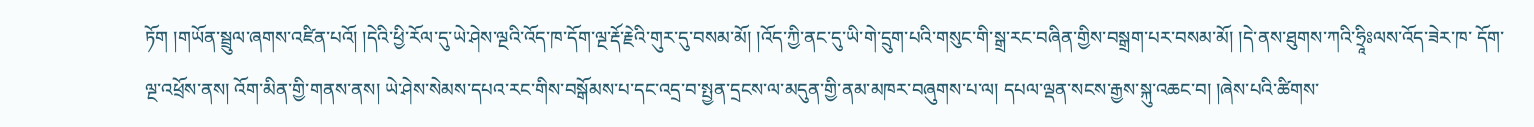ཏོག །གཡོན་སྦྲུལ་ཞགས་འཛིན་པའོ། །དེའི་ཕྱི་རོལ་དུ་ཡེ་ཤེས་ལྔའི་འོད་ཁ་དོག་ལྔ་རྡོ་རྗེའི་གུར་དུ་བསམ་མོ། །འོད་ཀྱི་ནང་དུ་ཡི་གེ་དྲུག་པའི་གསུང་གི་སྒྲ་རང་བཞིན་གྱིས་བསྒྲག་པར་བསམ་མོ། །དེ་ནས་ཐུགས་ཀའི་ཧྲཱིཿལས་འོད་ཟེར་ཁ་ དོག་ལྔ་འཕྲོས་ནས། འོག་མིན་གྱི་གནས་ནས། ཡེ་ཤེས་སེམས་དཔའ་རང་གིས་བསྒོམས་པ་དང་འདྲ་བ་སྤྱན་དྲངས་ལ་མདུན་གྱི་ནམ་མཁར་བཞུགས་པ་ལ། དཔལ་ལྡན་སངས་རྒྱས་སྐུ་འཆང་བ། །ཞེས་པའི་ཚིགས་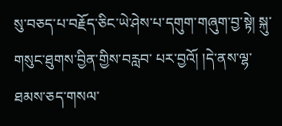སུ་བཅད་པ་བརྗོད་ཅིང་ཡེ་ཤེས་པ་དགུག་གཞུག་བྱ་སྟེ། སྐུ་གསུང་ཐུགས་བྱིན་གྱིས་བརླབ་ པར་བྱའོ། །དེ་ནས་ལྷ་ཐམས་ཅད་གསལ་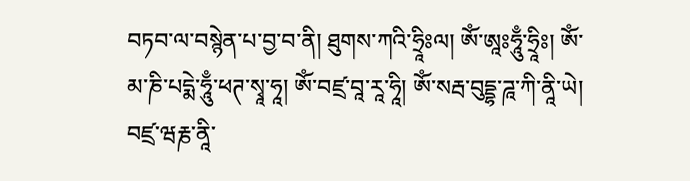བཏབ་ལ་བསྙེན་པ་བྱ་བ་ནི། ཐུགས་ཀའི་ཧྲཱིཿལ། ཨོཾ་ཨཱཿཧཱུྃ་ཧྲཱིཿ། ཨོཾ་མ་ཎི་པདྨེ་ཧཱུྃ་ཕཊ་སྭཱ་ཧཱ། ཨོཾ་བཛྲ་བཱ་རཱ་ཧཱི། ཨོཾ་སརྦ་བུདྡྷ་ཌཱ་ཀི་ནཱི་ཡེ། བཛྲ་ཝརྞ་ནཱི་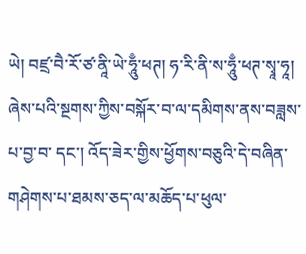ཡེ། བཛྲ་བཻ་རོ་ཙ་ནཱི་ཡེ་ཧཱུྃ་ཕཊ། ཧ་རི་ནི་ས་ཧཱུྃ་ཕཊ་སྭཱ་ཧཱ། ཞེས་པའི་སྔགས་ཀྱིས་བསྐོར་བ་ལ་དམིགས་ནས་བཟླས་པ་བྱ་བ་ དང་། འོད་ཟེར་གྱིས་ཕྱོགས་བཅུའི་དེ་བཞིན་གཤེགས་པ་ཐམས་ཅད་ལ་མཆོད་པ་ཕུལ་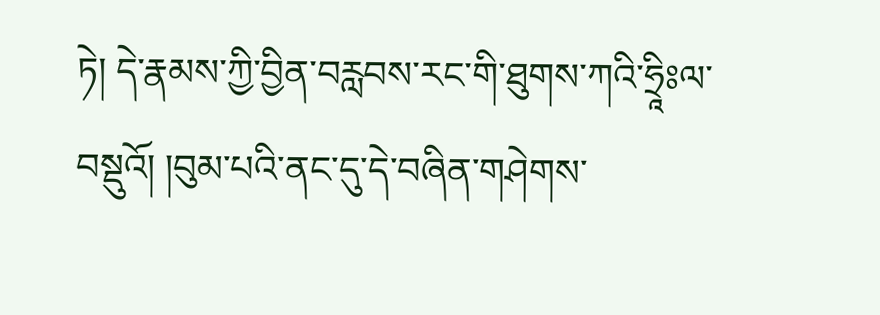ཏེ། དེ་རྣམས་ཀྱི་བྱིན་བརླབས་རང་གི་ཐུགས་ཀའི་ཧྲཱིཿལ་བསྡུའོ། །བུམ་པའི་ནང་དུ་དེ་བཞིན་གཤེགས་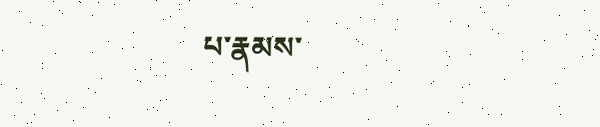པ་རྣམས་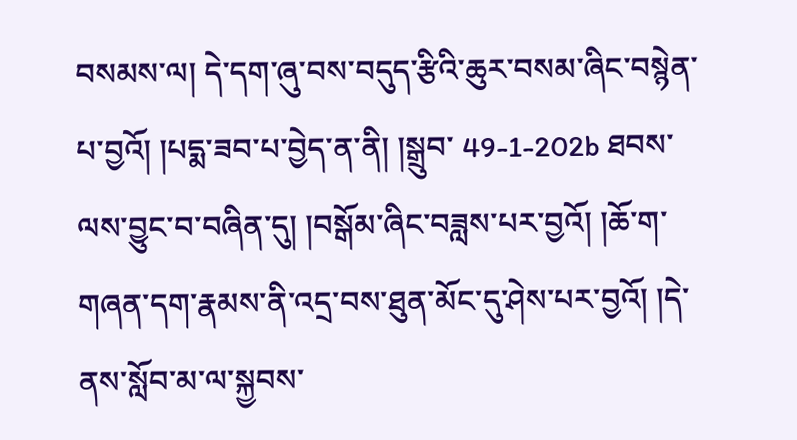བསམས་ལ། དེ་དག་ཞུ་བས་བདུད་རྩིའི་ཆུར་བསམ་ཞིང་བསྙེན་པ་བྱའོ། །པདྨ་ཟབ་པ་བྱེད་ན་ནི། །སྒྲུབ་ 49-1-202b ཐབས་ལས་བྱུང་བ་བཞིན་དུ། །བསྒོམ་ཞིང་བཟླས་པར་བྱའོ། །ཆོ་ག་གཞན་དག་རྣམས་ནི་འདྲ་བས་ཐུན་མོང་དུ་ཤེས་པར་བྱའོ། །དེ་ནས་སློབ་མ་ལ་སྐྱབས་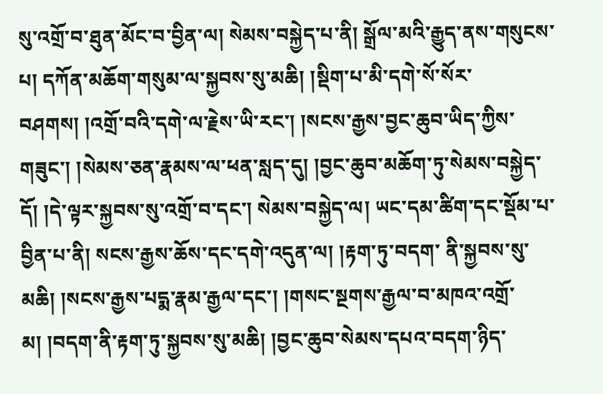སུ་འགྲོ་བ་ཐུན་མོང་བ་བྱིན་ལ། སེམས་བསྐྱེད་པ་ནི། སྒྲོལ་མའི་རྒྱུད་ནས་གསུངས་པ། དཀོན་མཆོག་གསུམ་ལ་སྐྱབས་སུ་མཆི། །སྡིག་པ་མི་དགེ་སོ་སོར་ བཤགས། །འགྲོ་བའི་དགེ་ལ་རྗེས་ཡི་རང་། །སངས་རྒྱས་བྱང་ཆུབ་ཡིད་ཀྱིས་གཟུང་། །སེམས་ཅན་རྣམས་ལ་ཕན་སླད་དུ། །བྱང་ཆུབ་མཆོག་ཏུ་སེམས་བསྐྱེད་དོ། །དེ་ལྟར་སྐྱབས་སུ་འགྲོ་བ་དང་། སེམས་བསྐྱེད་ལ། ཡང་དམ་ཚིག་དང་སྡོམ་པ་བྱིན་པ་ནི། སངས་རྒྱས་ཆོས་དང་དགེ་འདུན་ལ། །རྟག་ཏུ་བདག་ ནི་སྐྱབས་སུ་མཆི། །སངས་རྒྱས་པདྨ་རྣམ་རྒྱལ་དང་། །གསང་སྔགས་རྒྱལ་བ་མཁའ་འགྲོ་མ། །བདག་ནི་རྟག་ཏུ་སྐྱབས་སུ་མཆི། །བྱང་ཆུབ་སེམས་དཔའ་བདག་ཉིད་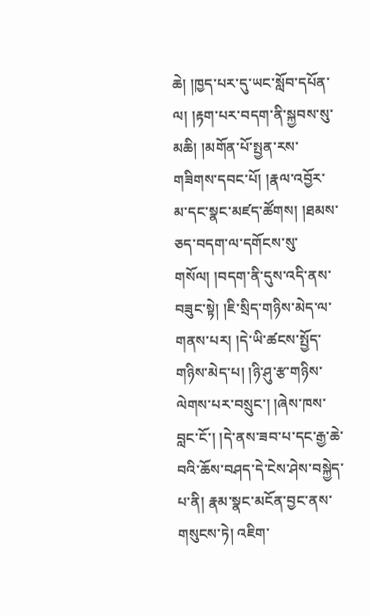ཆེ། །ཁྱད་པར་དུ་ཡང་སློབ་དཔོན་ལ། །རྟག་པར་བདག་ནི་སྐྱབས་སུ་མཆི། །མགོན་པོ་སྤྱན་རས་གཟིགས་དབང་པོ། །རྣལ་འབྱོར་ མ་དང་སྣང་མཛད་ཚོགས། །ཐམས་ཅད་བདག་ལ་དགོངས་སུ་གསོལ། །བདག་ནི་དུས་འདི་ནས་བཟུང་སྟེ། །ཇི་སྲིད་གཉིས་མེད་ལ་གནས་པར། །དེ་ཡི་ཚངས་སྤྱོད་གཉིས་མེད་པ། །ཉི་ཤུ་རྩ་གཉིས་ལེགས་པར་བསྲུང་། །ཞེས་ཁས་བླང་ངོ་། །དེ་ནས་ཟབ་པ་དང་རྒྱ་ཆེ་བའི་ཆོས་བཤད་དེ་ངེས་ཤེས་བསྐྱེད་པ་ནི། རྣམ་སྣང་མངོན་བྱང་ནས་གསུངས་ཏེ། འཇིག་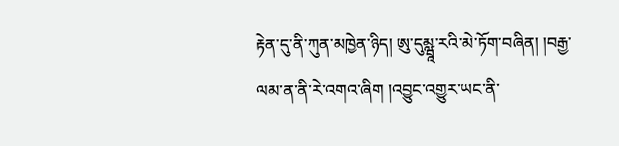རྟེན་དུ་ནི་ཀུན་མཁྱེན་ཉིད། ཨུ་དུམྺཱ་རའི་མེ་ཏོག་བཞིན། །བརྒྱ་ལམ་ན་ནི་རེ་འགའ་ཞིག །འབྱུང་འགྱུར་ཡང་ནི་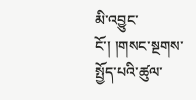མི་འབྱུང་ངོ་། །གསང་སྔགས་སྤྱོད་པའི་ཚུལ་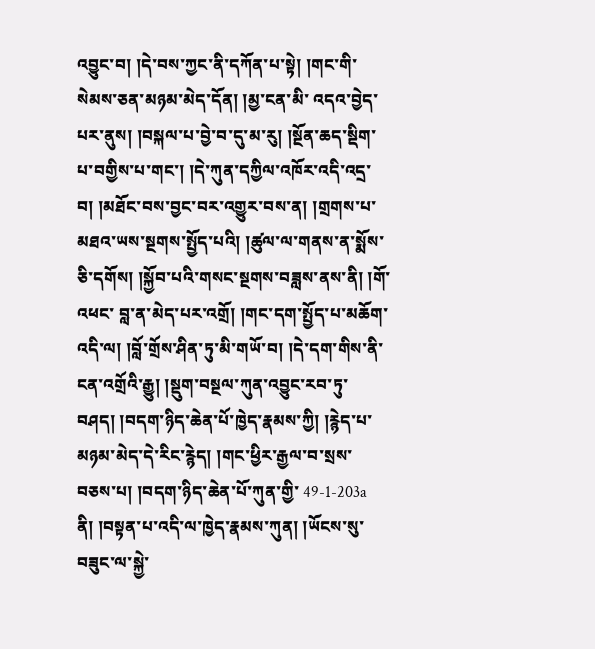འབྱུང་བ། །དེ་བས་ཀྱང་ནི་དཀོན་པ་སྟེ། །གང་གི་སེམས་ཅན་མཉམ་མེད་དོན། །མྱ་ངན་མི་ འདའ་བྱེད་པར་ནུས། །བསྐལ་པ་བྱེ་བ་དུ་མ་རུ། །སྔོན་ཆད་སྡིག་པ་བགྱིས་པ་གང་། །དེ་ཀུན་དཀྱིལ་འཁོར་འདི་འདྲ་བ། །མཐོང་བས་བྱང་བར་འགྱུར་བས་ན། །གྲགས་པ་མཐའ་ཡས་སྔགས་སྤྱོད་པའི། །ཚུལ་ལ་གནས་ན་སྨོས་ཅི་དགོས། །སྐྱོབ་པའི་གསང་སྔགས་བཟླས་ནས་ནི། །གོ་འཕང་ བླ་ན་མེད་པར་འགྲོ། །གང་དག་སྤྱོད་པ་མཆོག་འདི་ལ། །བློ་གྲོས་ཤིན་ཏུ་མི་གཡོ་བ། །དེ་དག་གིས་ནི་ངན་འགྲོའི་རྒྱུ། །སྡུག་བསྔལ་ཀུན་འབྱུང་རབ་ཏུ་བཤད། །བདག་ཉིད་ཆེན་པོ་ཁྱེད་རྣམས་ཀྱི། །རྙེད་པ་མཉམ་མེད་དེ་རིང་རྙེད། །གང་ཕྱིར་རྒྱལ་བ་སྲས་བཅས་པ། །བདག་ཉིད་ཆེན་པོ་ཀུན་གྱི་ 49-1-203a ནི། །བསྟན་པ་འདི་ལ་ཁྱེད་རྣམས་ཀུན། །ཡོངས་སུ་བཟུང་ལ་སྐྱེ་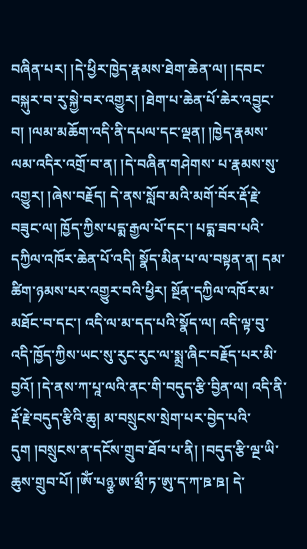བཞིན་པར། །དེ་ཕྱིར་ཁྱེད་རྣམས་ཐེག་ཆེན་ལ། །དབང་བསྐུར་བ་རུ་སྐྱེ་བར་འགྱུར། །ཐེག་པ་ཆེན་པོ་ཆེར་འབྱུང་བ། །ལམ་མཆོག་འདི་ནི་དཔལ་དང་ལྡན། །ཁྱེད་རྣམས་ལམ་འདིར་འགྲོ་བ་ན། །དེ་བཞིན་གཤེགས་ པ་རྣམས་སུ་འགྱུར། །ཞེས་བརྗོད། དེ་ནས་སློབ་མའི་མགོ་བོར་རྡོ་རྗེ་བཟུང་ལ། ཁྱོད་ཀྱིས་པདྨ་རྒྱལ་པོ་དང་། པདྨ་ཟབ་པའི་དཀྱིལ་འཁོར་ཆེན་པོ་འདི། སྣོད་མིན་པ་ལ་བསྟན་ན། དམ་ཚིག་ཉམས་པར་འགྱུར་བའི་ཕྱིར། སྔོན་དཀྱིལ་འཁོར་མ་མཐོང་བ་དང་། འདི་ལ་མ་དད་པའི་སྣོད་ལ། འདི་ལྟ་བུ་འདི་ཁྱོད་ཀྱིས་ཡང་སུ་རུང་རུང་ལ་སྨྲ་ཞིང་བརྗོད་པར་མི་བྱའོ། །དེ་ནས་ཀ་པཱ་ལའི་ནང་གི་བདུད་རྩི་བྱིན་ལ། འདི་ནི་རྡོ་རྗེ་བདུད་རྩིའི་ཆུ། མ་བསྲུངས་སྲེག་པར་བྱེད་པའི་དུག །བསྲུངས་ན་དངོས་གྲུབ་ཐོབ་པ་ནི། །བདུད་རྩི་ལྔ་ཡི་ཆུས་གྲུབ་པོ། །ཨོཾ་པཉྩ་ཨ་མྲྀ་ཏ་ཨུ་ད་ཀ་ཋ་ཋ། དེ་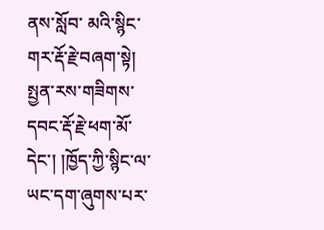ནས་སློབ་ མའི་སྙིང་གར་རྡོ་རྗེ་བཞག་སྟེ། སྤྱན་རས་གཟིགས་དབང་རྡོ་རྗེ་ཕག་མོ་དེང་། །ཁྱོད་ཀྱི་སྙིང་ལ་ཡང་དག་ཞུགས་པར་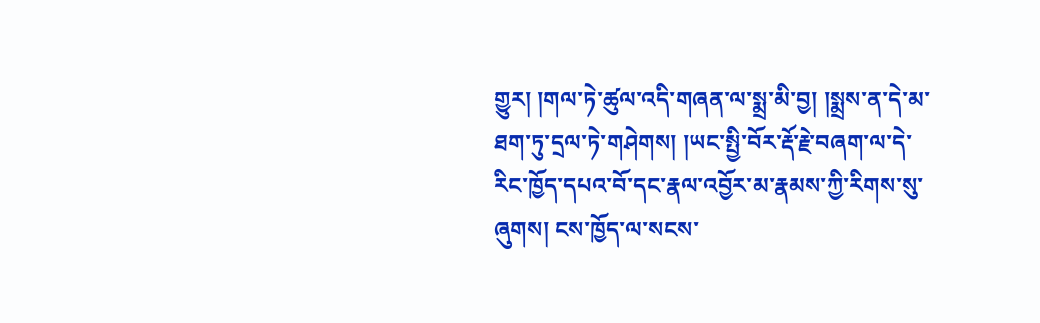གྱུར། །གལ་ཏེ་ཚུལ་འདི་གཞན་ལ་སྨྲ་མི་བྱ། །སྨྲས་ན་དེ་མ་ཐག་ཏུ་དྲལ་ཏེ་གཤེགས། །ཡང་སྤྱི་བོར་རྡོ་རྗེ་བཞག་ལ་དེ་རིང་ཁྱོད་དཔའ་བོ་དང་རྣལ་འབྱོར་མ་རྣམས་ཀྱི་རིགས་སུ་ ཞུགས། ངས་ཁྱོད་ལ་སངས་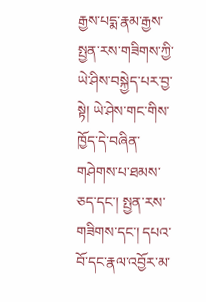རྒྱས་པདྨ་རྣམ་རྒྱས་སྤྱན་རས་གཟིགས་ཀྱི་ཡེ་ཤིས་བསྐྱེད་པར་བྱ་སྟེ། ཡེ་ཤེས་གང་གིས་ཁྱོད་དེ་བཞིན་གཤེགས་པ་ཐམས་ཅད་དང་། སྤྱན་རས་གཟིགས་དང་། དཔའ་བོ་དང་རྣལ་འབྱོར་མ་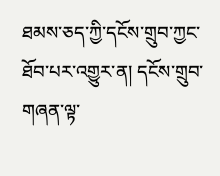ཐམས་ཅད་ཀྱི་དངོས་གྲུབ་ཀྱང་ཐོབ་པར་འགྱུར་ན། དངོས་གྲུབ་གཞན་ལྟ་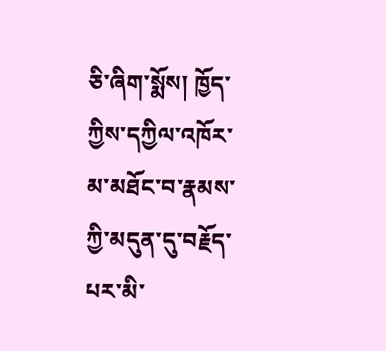ཅི་ཞིག་སྨོས། ཁྱོད་ཀྱིས་དཀྱིལ་འཁོར་མ་མཐོང་བ་རྣམས་ཀྱི་མདུན་དུ་བརྗོད་པར་མི་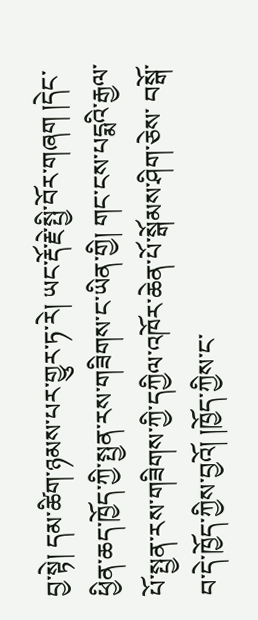བྱ་སྟེ། དམ་ཚིག་ཉམས་པར་གྱུར་ཏ་རེ། ཡང་རྡོ་རྗེ་སྤྱི་བོར་གཞག །དེང་ཕྱིན་ཆད་ཁྱོད་ཀྱི་སྤྱན་རས་གཟིགས་ང་ཡིན་གྱི། གང་ངས་པདྨའི་རྒྱལ་པོ་སྤྱན་རས་གཟིགས་ཀྱི་དཀྱིལ་འཁོར་ཆེན་པོ་སྒོམས་ཤིག་ཅེས་ བསྒོ་བ་དེ་ཁྱོད་ཀྱིས་བྱའོ། །ཁྱོད་ཀྱིས་ང་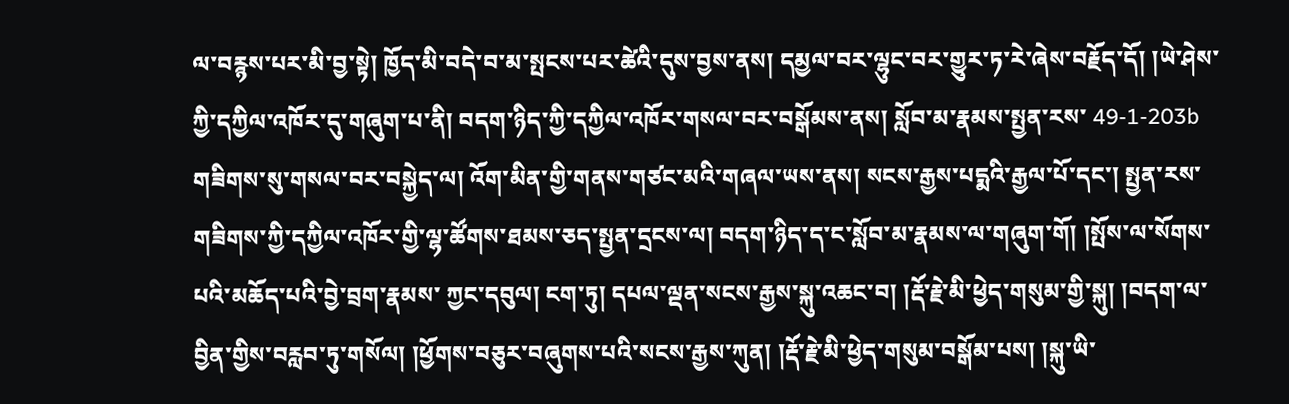ལ་བརྙས་པར་མི་བྱ་སྟེ། ཁྱོད་མི་བདེ་བ་མ་སྤངས་པར་ཚེའི་དུས་བྱས་ནས། དམྱལ་བར་ལྷུང་བར་གྱུར་ཏ་རེ་ཞེས་བརྗོད་དོ། །ཡེ་ཤེས་ཀྱི་དཀྱིལ་འཁོར་དུ་གཞུག་པ་ནི། བདག་ཉིད་ཀྱི་དཀྱིལ་འཁོར་གསལ་བར་བསྒོམས་ནས། སློབ་མ་རྣམས་སྤྱན་རས་ 49-1-203b གཟིགས་སུ་གསལ་བར་བསྐྱེད་ལ། འོག་མིན་གྱི་གནས་གཙང་མའི་གཞལ་ཡས་ནས། སངས་རྒྱས་པདྨའི་རྒྱལ་པོ་དང་། སྤྱན་རས་གཟིགས་ཀྱི་དཀྱིལ་འཁོར་གྱི་ལྷ་ཚོགས་ཐམས་ཅད་སྤྱན་དྲངས་ལ། བདག་ཉིད་ད་ང་སློབ་མ་རྣམས་ལ་གཞུག་གོ། །སྤོས་ལ་སོགས་པའི་མཆོད་པའི་བྱེ་བྲག་རྣམས་ ཀྱང་དབུལ། ངག་ཏུ། དཔལ་ལྡན་སངས་རྒྱས་སྐུ་འཆང་བ། །རྡོ་རྗེ་མི་ཕྱེད་གསུམ་གྱི་སྐུ། །བདག་ལ་བྱིན་གྱིས་བརླབ་ཏུ་གསོལ། །ཕྱོགས་བཅུར་བཞུགས་པའི་སངས་རྒྱས་ཀུན། །རྡོ་རྗེ་མི་ཕྱེད་གསུམ་བསྒོམ་པས། །སྐུ་ཡི་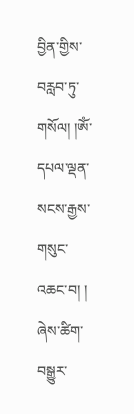བྱིན་གྱིས་བརླབ་ཏུ་གསོལ། །ཨོཾ་དཔལ་ལྡན་སངས་རྒྱས་གསུང་འཆང་བ། ། ཞེས་ཚིག་བསྒྱུར་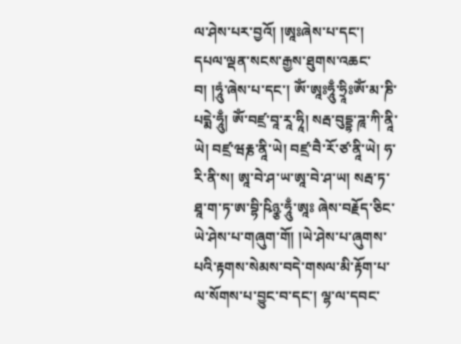ལ་ཤེས་པར་བྱའོ། །ཨཱཿཞེས་པ་དང་། དཔལ་ལྡན་སངས་རྒྱས་ཐུགས་འཆང་བ། །ཧཱུཾ་ཞེས་པ་དང་། ཨོཾ་ཨཱཿཧཱུྃ་ཧྲཱིཿཨོཾ་མ་ཎི་པདྨེ་ཧཱུྃ། ཨོཾ་བཛྲ་བཱ་རཱ་ཧཱི། སརྦ་བུདྡྷ་ཌཱ་ཀི་ནཱི་ཡེ། བཛྲ་ཝརྞ་ནཱི་ཡེ། བཛྲ་བཻ་རོ་ཙ་ནཱི་ཡེ། ཧ་རི་ནི་ས། ཨཱ་བེ་ཤ་ཡ་ཨཱ་བེ་ཤ་ཡ། སརྦ་ཏ་ཐཱ་ག་ཏ་ཨ་བྷི་ཥིཉྩ་ཧཱུྃ་ཨཱཿ ཞེས་བརྗོད་ཅིང་ཡེ་ཤེས་པ་གཞུག་གོ། །ཡེ་ཤེས་པ་ཞུགས་པའི་རྟགས་སེམས་བདེ་གསལ་མི་རྟོག་པ་ལ་སོགས་པ་བྱུང་བ་དང་། ལྷ་ལ་དབང་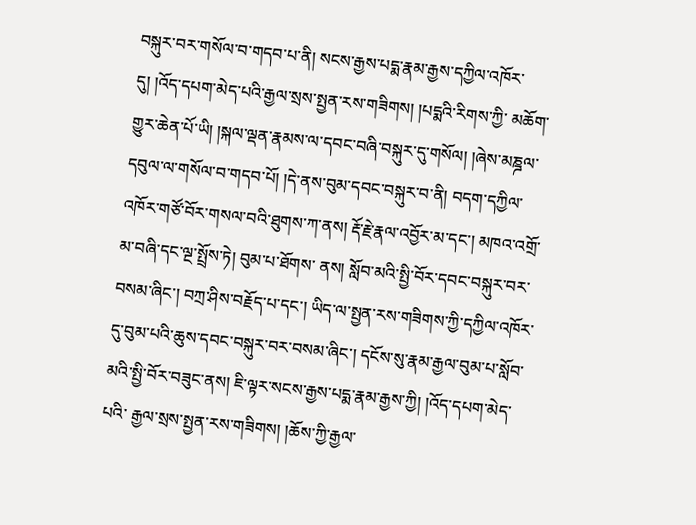བསྐུར་བར་གསོལ་བ་གདབ་པ་ནི། སངས་རྒྱས་པདྨ་རྣམ་རྒྱས་དཀྱིལ་འཁོར་དུ། །འོད་དཔག་མེད་པའི་རྒྱལ་སྲས་སྤྱན་རས་གཟིགས། །པདྨའི་རིགས་ཀྱི་ མཆོག་གྱུར་ཆེན་པོ་ཡི། །སྐལ་ལྡན་རྣམས་ལ་དབང་བཞི་བསྐུར་དུ་གསོལ། །ཞེས་མཎྜལ་དབུལ་ལ་གསོལ་བ་གདབ་པོ། །དེ་ནས་བུམ་དབང་བསྐུར་བ་ནི། བདག་དཀྱིལ་འཁོར་གཙོ་བོར་གསལ་བའི་ཐུགས་ཀ་ནས། རྡོ་རྗེ་རྣལ་འབྱོར་མ་དང་། མཁའ་འགྲོ་མ་བཞི་དང་ལྔ་སྤྲོས་ཏེ། བུམ་པ་ཐོགས་ ནས། སློབ་མའི་སྤྱི་བོར་དབང་བསྐུར་བར་བསམ་ཞིང་། བཀྲ་ཤིས་བརྗོད་པ་དང་། ཡིད་ལ་སྤྱན་རས་གཟིགས་ཀྱི་དཀྱིལ་འཁོར་དུ་བུམ་པའི་ཆུས་དབང་བསྐུར་བར་བསམ་ཞིང་། དངོས་སུ་རྣམ་རྒྱལ་བུམ་པ་སློབ་མའི་སྤྱི་བོར་བཟུང་ནས། ཇི་ལྟར་སངས་རྒྱས་པདྨ་རྣམ་རྒྱས་ཀྱི། །འོད་དཔག་མེད་པའི་ རྒྱལ་སྲས་སྤྱན་རས་གཟིགས། །ཆོས་ཀྱི་རྒྱལ་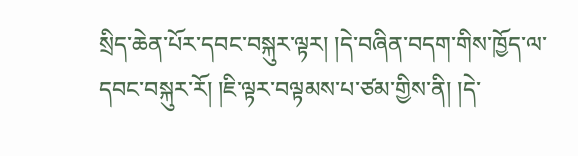སྲིད་ཆེན་པོར་དབང་བསྐུར་ལྟར། །དེ་བཞིན་བདག་གིས་ཁྱོད་ལ་དབང་བསྐུར་རོ། །ཇི་ལྟར་བལྟམས་པ་ཙམ་གྱིས་ནི། །དེ་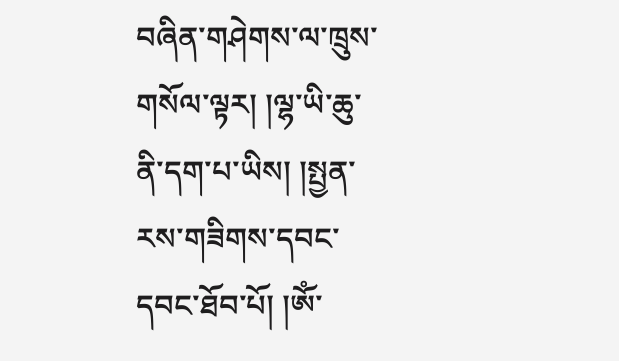བཞིན་གཤེགས་ལ་ཁྲུས་གསོལ་ལྟར། །ལྷ་ཡི་ཆུ་ནི་དག་པ་ཡིས། །སྤྱན་རས་གཟིགས་དབང་དབང་ཐོབ་པོ། །ཨོཾ་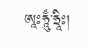ཨཱཿཧཱུྃ་ཧྲཱིཿ།